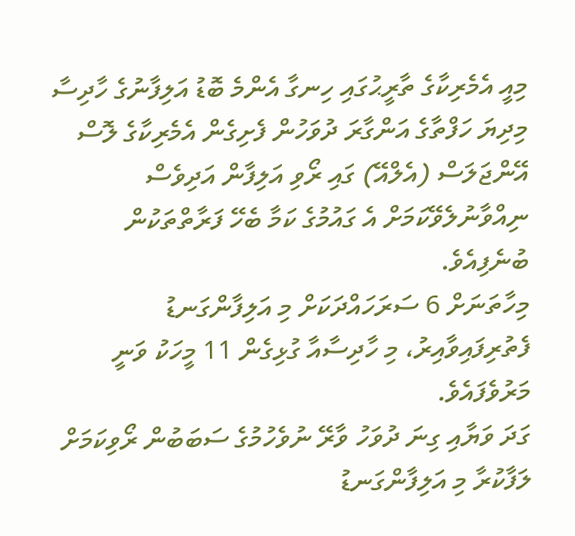މިއީ އެމެރިކާގެ ތާރީޙުގައި ހިނގާ އެންމެ ބޮޑު އަލިފާނުގެ ހާދިސާ
މިދިޔަ ހަފްތާގެ އަންގާރަ ދުވަހުން ފެށިގެން އެމެރިކާގެ ލޮސް އޭންޖަލަސް (އެލްއޭ) ގައި ރޯވި އަލިފާން އަދިވެސް ނިއްވާނުލެވޭކަމަށް އެ ގައުމުގެ ކަމާ ބެހޭ ފަރާތްތަކުން ބުނެފިއެވެ.
މިހާތަނަށް 6 ސަރަހައްދަކަށް މި އަލިފާންގަނޑު ފެތުރިފައިވާއިރު، މި ހާދިސާއާ ގުޅިގެން 11 މީހަކު ވަނީ މަރުވެފައެވެ.
ގަދަ ވަޔާއި ގިނަ ދުވަހު ވާރޭ ނުވެހުމުގެ ސަބަބުން ރޯވިކަމަށް ލަފާކުރާ މި އަލިފާންގަނޑު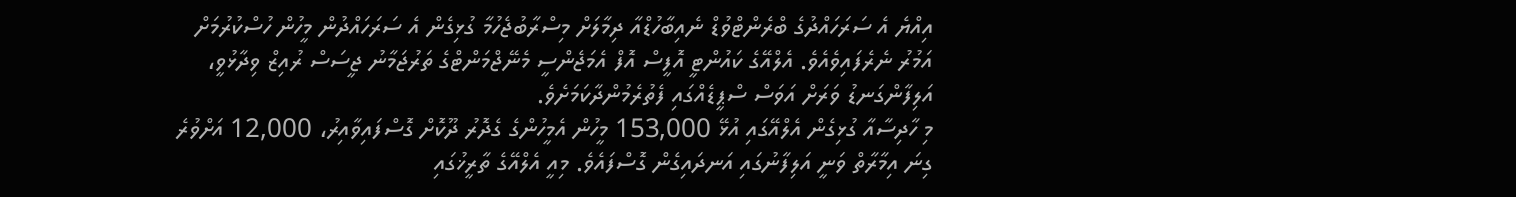އިއްޔެ އެ ސަރަހައްދުގެ ބްރެންޓްވުޑް ނެއިބާހުޑްއާ ދިމާލަށް މިސްރާބުޖެހުމާ ގުޅިގެން އެ ސަރަހައްދުން މީހުން ހުސްކުރުމަށް އަމުރު ނެރެފައިވެއެވެ. އެލްއޭގެ ކައުންޓީ އޮފީސް އޮފް އެމަޖެންސީ މެނޭޖްމަންޓްގެ ތަރުޖަމާނު ޖީސަސް ރުއިޒް ވިދާޅުވީ، އަލިފާންގަނޑު ވަރަށް އަވަސް ސްޕީޑެއްގައި ފެތުރެމުންދާކަމަށެވެ.
މި ހާދިސާއާ ގުޅިގެން އެލްއޭގައި އުޅޭ 153,000 މީހުން އެމީހުންގެ ގެދޮރު ދޫކޮށް ގޮސްފައިވާއިރު، 12,000 އަށްވުރެ ގިނަ އިމާރާތް ވަނީ އަލިފާނުގައި އަނދައިގެން ގޮސްފައެވެ. މިއީ އެލްއޭގެ ތާރީޚުގައި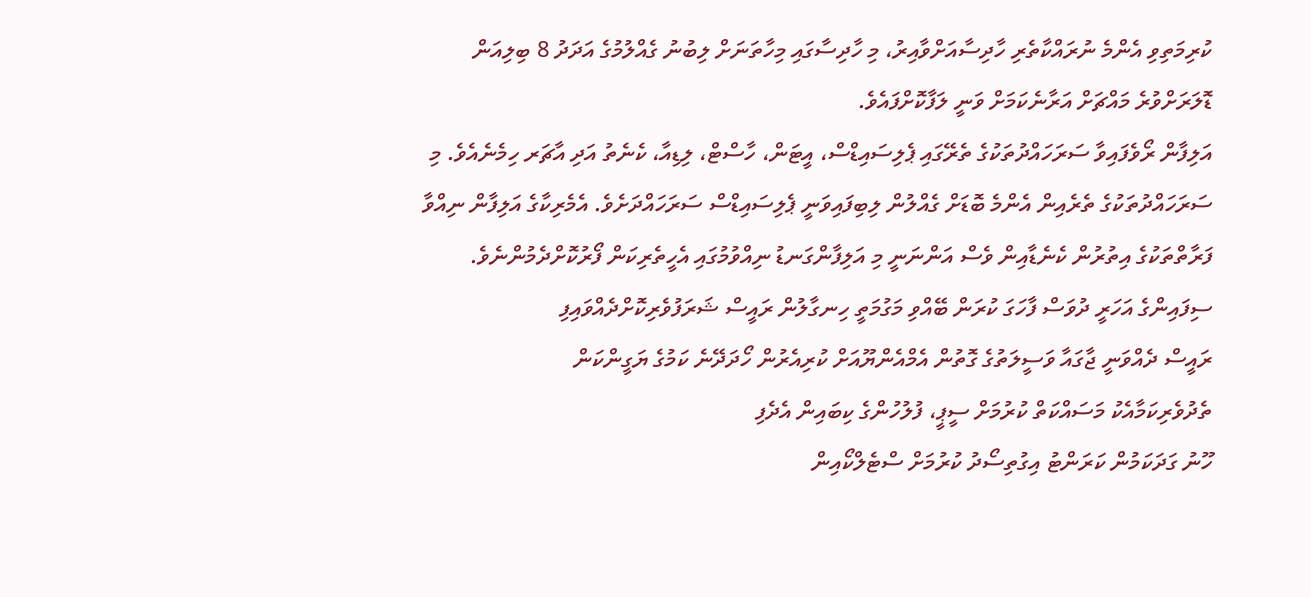ކުރިމަތިވި އެންމެ ނުރައްކާތެރި ހާދިސާއަށްވާއިރު، މި ހާދިސާގައި މިހާތަނަށް ލިބުނު ގެއްލުމުގެ އަދަދު 8 ބިލިއަން ޑޮލަރަށްވުރެ މައްޗަށް އަރާނެކަމަށް ވަނީ ލަފާކޮށްފައެވެ.
އަލިފާން ރޯވެފައިވާ ސަރަހައްދުތަކުގެ ތެރޭގައި ޕެލިސައިޑްސް، އީޓަން، ހާސްޓް، ލިޑިއާ، ކެނެތު އަދި އާޗަރ ހިމެނެއެވެ. މި ސަރަހައްދުތަކުގެ ތެރެއިން އެންމެ ބޮޑަށް ގެއްލުން ލިބިފައިވަނީ ޕެލިސައިޑްސް ސަރަހައްދަށެވެ. އެމެރިކާގެ އަލިފާން ނިއްވާ ފަރާތްތަކުގެ އިތުރުން ކެނެޑާއިން ވެސް އަންނަނީ މި އަލިފާންގަނޑު ނިއްވުމުގައި އެހީތެރިކަން ފޯރުކޮށްދެމުންނެވެ.
ސިފައިންގެ އަހަރީ ދުވަސް ފާހަގަ ކުރަން ބޭއްވި މަގުމަތީ ހިނގާލުން ރައީސް ޝަރަފުވެރިކޮށްދެއްވައިފި
ރައީސް ދެއްވަނީ ޖާގައާ ވަސީލަތުގެ ގޮތުން އެމްއެންޔޫއަށް ކުރިއެރުން ހޯދަދޭނެ ކަމުގެ ޔަގީންކަން
ތެދުވެރިކަމާއެކު މަސައްކަތް ކުރުމަށް ސީޕީ، ފުލުހުންގެ ކިބައިން އެދެފި
ހޫނު ގަދަކަމުން ކަރަންޓު އިގުތިސޯދު ކުރުމަށް ސްޓެލްކޯއިން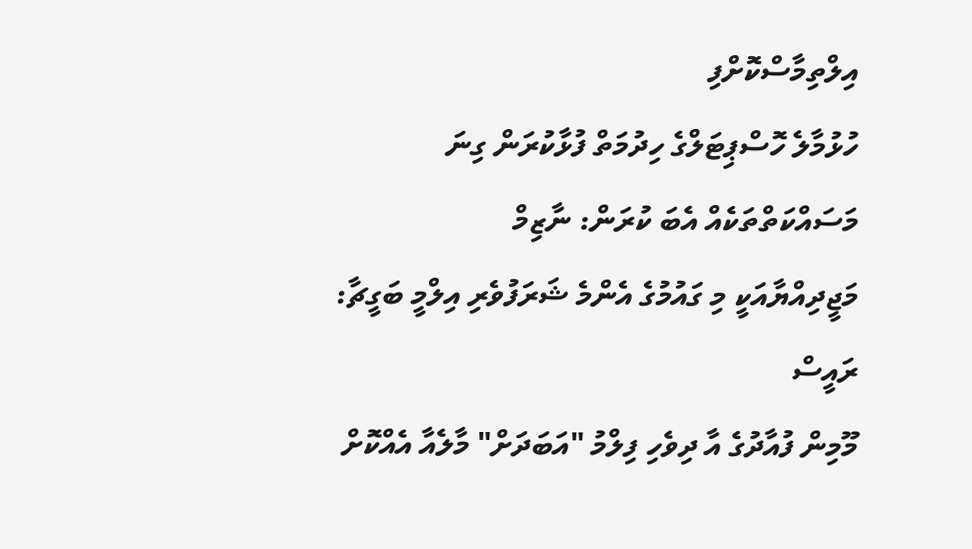އިލްތިމާސްކޮށްފި
ހުޅުމާލެ ހޮސްޕިޓަލްގެ ހިދުމަތް ފުޅާކުރަން ގިނަ މަސައްކަތްތަކެއް އެބަ ކުރަން: ނާޒިމް
މަޖީދިއްޔާއަކީ މި ގައުމުގެ އެންމެ ޝަރަފުވެރި އިލްމީ ބަގީޗާ: ރައީސް
މޫމިން ފުއާދުގެ އާ ދިވެހި ފިލްމު "އަބަދަށް" މާލެއާ އެއްކޮށް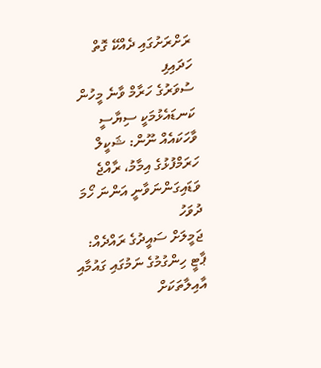ރަށްރަށުގައި ދެއްކޭ ގޮތް ހަދައިފި
ސުވަރުގެ ހަރާމް ވާނެ މީހުން ކަނޑައެޅުމަކީ ސިޔާސީ ވާހަކައެއް ނޫން: ޝަކީލް
ހަރަމްފުޅުގެ އިމާމު، ރާއްޖެ ވަޑައިގަންނަވާނީ އަންނަ ހޯމަ ދުވަހު
ޖަމީލަށް ސައީދުގެ ރައްދެއް: ޕާޓީ ހިންގުމުގެ ނަމުގައި ގައުމާއި އާއިލާތަކަށް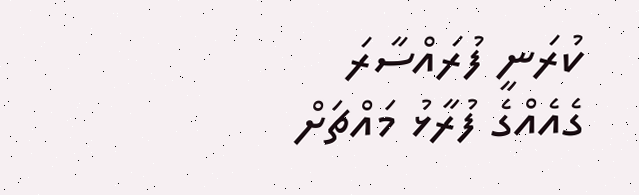ކުރަނީ ފުރައްސާރަ
ގެއެއްގެ ފުރާޅު މައްޗަށް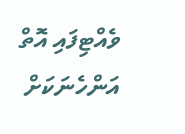ވެއްޓިފައި އޮތް އަންހެނަކަށް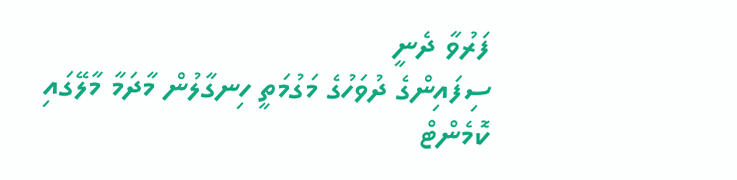ފަރުވާ ދެނީ
ސިފައިންގެ ދުވަހުގެ މަގުމަތީ ހިނގާލުން މާދަމާ މާލޭގައި
ކޮމެންޓް